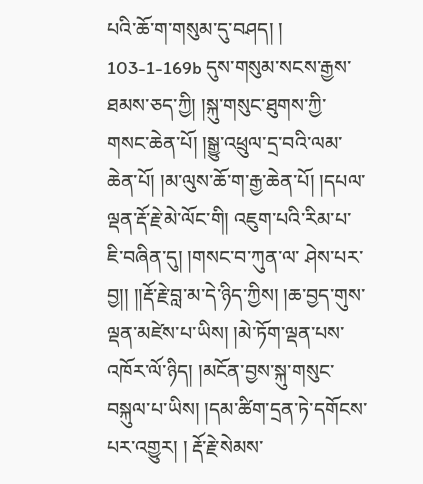པའི་ཆོ་ག་གསུམ་དུ་བཤད། ། 103-1-169b དུས་གསུམ་སངས་རྒྱས་ཐམས་ཅད་ཀྱི། །སྐུ་གསུང་ཐུགས་ཀྱི་གསང་ཆེན་པོ། །སྒྱུ་འཕྲུལ་དྲ་བའི་ལམ་ཆེན་པོ། །མ་ལུས་ཆོ་ག་རྒྱ་ཆེན་པོ། །དཔལ་ལྡན་རྡོ་རྗེ་མེ་ལོང་གི། འཇུག་པའི་རིམ་པ་ཇི་བཞིན་དུ། །གསང་བ་ཀུན་ལ་ ཤེས་པར་བྱ།། །།རྡོ་རྗེ་བླ་མ་དེ་ཉིད་ཀྱིས། །ཆ་བྱད་གུས་ལྡན་མཛེས་པ་ཡིས། །མེ་ཏོག་ལྡན་པས་འཁོར་ལོ་ཉིད། །མངོན་བྱས་སྐུ་གསུང་བསྐུལ་པ་ཡིས། །དམ་ཚིག་དྲན་ཏེ་དགོངས་པར་འགྱུར། ། རྡོ་རྗེ་སེམས་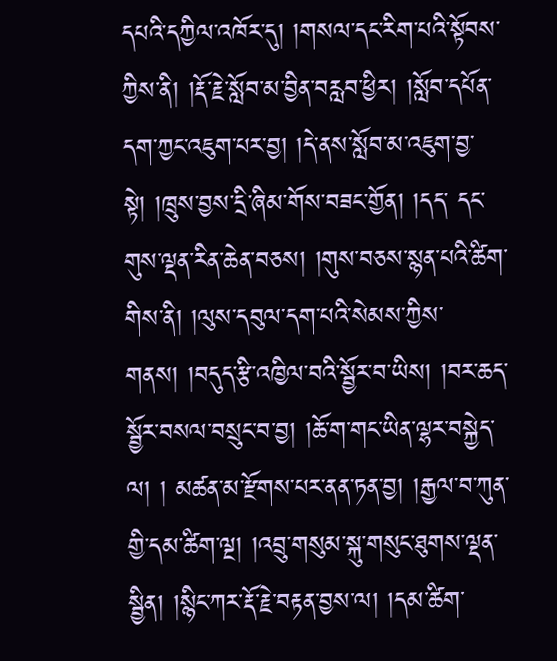དཔའི་དཀྱིལ་འཁོར་དུ། །གསལ་དང་རིག་པའི་སྟོབས་ཀྱིས་ནི། །རྡོ་རྗེ་སློབ་མ་བྱིན་བརླབ་ཕྱིར། །སློབ་དཔོན་དག་ཀྱང་འཇུག་པར་བྱ། །དེ་ནས་སློབ་མ་འཇུག་བྱ་སྟེ། །ཁྲུས་བྱས་དྲི་ཞིམ་གོས་བཟང་གྱོན། །དད་ དང་གུས་ལྡན་རིན་ཆེན་བཅས། །གུས་བཅས་སྙན་པའི་ཚིག་གིས་ནི། །ལུས་དབུལ་དག་པའི་སེམས་ཀྱིས་གནས། །བདུད་རྩི་འཁྱིལ་བའི་སྦྱོར་བ་ཡིས། །བར་ཆད་སྦྱོར་བསལ་བསྲུང་བ་བྱ། །ཆོ་ག་གང་ཡིན་ལྷར་བསྐྱེད་ལ། ། མཚན་མ་རྫོགས་པར་ནན་ཏན་བྱ། །རྒྱལ་བ་ཀུན་གྱི་དམ་ཚིག་ལྔ། །འབྲུ་གསུམ་སྐུ་གསུང་ཐུགས་ལྡན་སྦྱིན། །སྙིང་ཀར་རྡོ་རྗེ་བརྟན་བྱས་ལ། །དམ་ཚིག་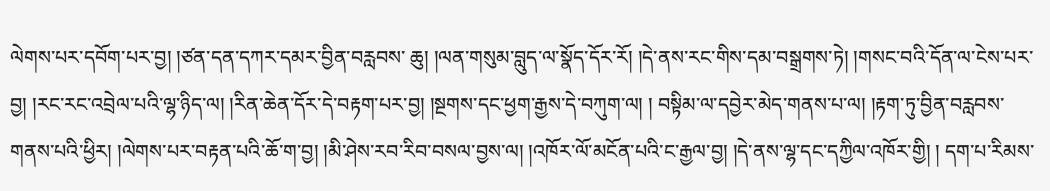ལེགས་པར་དབོག་པར་བྱ། །ཙན་དན་དཀར་དམར་བྱིན་བརླབས་ ཆུ། །ལན་གསུམ་བླུད་ལ་སྣོད་དོར་རོ། །དེ་ནས་རང་གིས་དམ་བསྒྲགས་ཏེ། །གསང་བའི་དོན་ལ་ངེས་པར་བྱ། །རང་རང་འབྲེལ་པའི་ལྷ་ཉིད་ལ། །རིན་ཆེན་དོར་དེ་བརྟག་པར་བྱ། །སྔགས་དང་ཕྱག་རྒྱས་དེ་བཀུག་ལ། ། བསྟིམ་ལ་དབྱེར་མེད་གནས་པ་ལ། །རྟག་ཏུ་བྱིན་བརླབས་གནས་པའི་ཕྱིར། །ལེགས་པར་བརྟན་པའི་ཆོ་ག་བྱ། །མི་ཤེས་རབ་རིབ་བསལ་བྱས་ལ། །འཁོར་ལོ་མངོན་པའི་ང་རྒྱལ་བྱ། །དེ་ནས་ལྷ་དང་དཀྱིལ་འཁོར་གྱི། ། དག་པ་རིམས་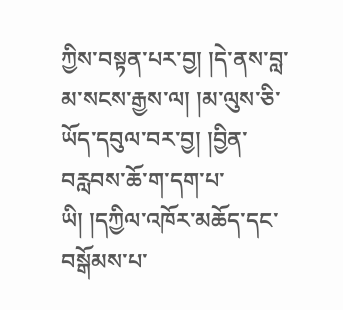ཀྱིས་བསྟན་པར་བྱ། །དེ་ནས་བླ་མ་སངས་རྒྱས་ལ། །མ་ལུས་ཅི་ཡོད་དབུལ་བར་བྱ། །བྱིན་བརླབས་ཆོ་ག་དག་པ་ཡི། །དཀྱིལ་འཁོར་མཆོད་དང་བསྒོམས་པ་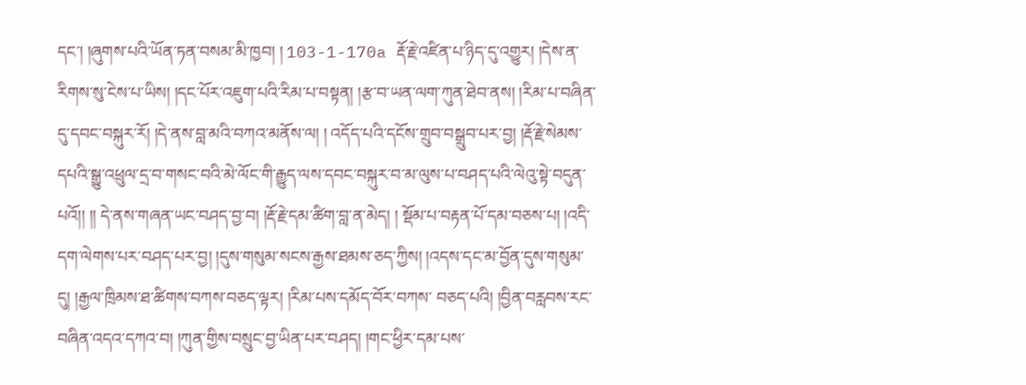དང་། །ཞུགས་པའི་ཡོན་ཏན་བསམ་མི་ཁྱབ། ། 103-1-170a རྡོ་རྗེ་འཛིན་པ་ཉིད་དུ་འགྱུར། །དེས་ན་རིགས་སུ་ངེས་པ་ཡིས། །དང་པོར་འཇུག་པའི་རིམ་པ་བསྟན། །རྩ་བ་ཡན་ལག་ཀུན་ཐེབ་ནས། །རིམ་པ་བཞིན་དུ་དབང་བསྐུར་རོ། །དེ་ནས་བླ་མའི་བཀའ་མནོས་ལ། ། འདོད་པའི་དངོས་གྲུབ་བསྒྲུབ་པར་བྱ། །རྡོ་རྗེ་སེམས་དཔའི་སྒྱུ་འཕྲུལ་དྲ་བ་གསང་བའི་མེ་ལོང་གི་རྒྱུད་ལས་དབང་བསྐུར་བ་མ་ལུས་པ་བཤད་པའི་ལེའུ་སྟེ་བདུན་པའོ།། །། དེ་ནས་གཞན་ཡང་བཤད་བྱ་བ། །རྡོ་རྗེ་དམ་ཚིག་བླ་ན་མེད། ། སྡོམ་པ་བརྟན་པོ་དམ་བཅས་པ། །འདི་དག་ལེགས་པར་བཤད་པར་བྱ། །དུས་གསུམ་སངས་རྒྱས་ཐམས་ཅད་ཀྱིས། །འདས་དང་མ་བྱོན་དུས་གསུམ་དུ། །རྒྱལ་ཁྲིམས་ཐ་ཚིགས་བཀས་བཅད་ལྟར། །རིམ་པས་དམོད་བོར་བཀས་ བཅད་པའི། །བྱིན་བརླབས་རང་བཞིན་འདའ་དཀའ་བ། །ཀུན་གྱིས་བསྲུང་བྱ་ཡིན་པར་བཤད། །གང་ཕྱིར་དམ་པས་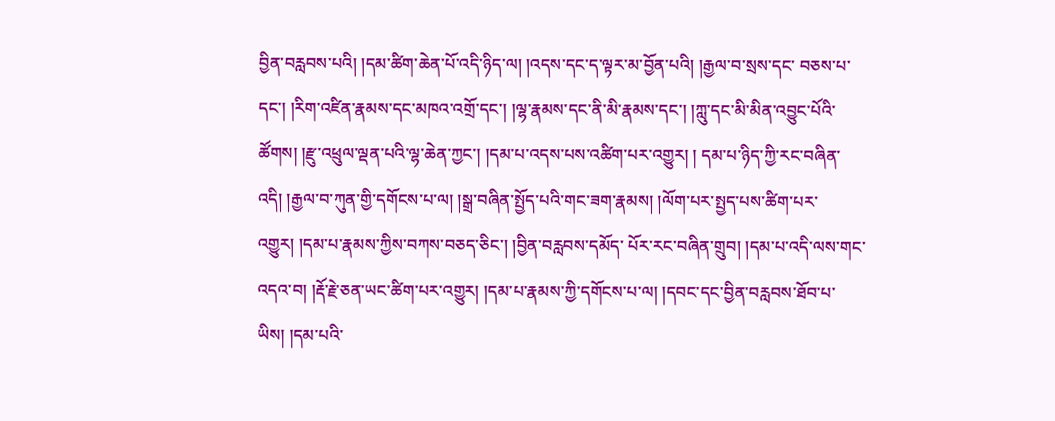བྱིན་བརླབས་པའི། །དམ་ཚིག་ཆེན་པོ་འདི་ཉིད་ལ། །འདས་དང་ད་ལྟར་མ་བྱོན་པའི། །རྒྱལ་བ་སྲས་དང་ བཅས་པ་དང་། །རིག་འཛིན་རྣམས་དང་མཁའ་འགྲོ་དང་། །ལྷ་རྣམས་དང་ནི་མི་རྣམས་དང་། །ཀླུ་དང་མི་མིན་འབྱུང་པོའི་ཚོགས། །རྫུ་འཕྲུལ་ལྡན་པའི་ལྷ་ཆེན་ཀྱང་། །དམ་པ་འདས་པས་འཚིག་པར་འགྱུར། ། དམ་པ་ཉིད་ཀྱི་རང་བཞིན་འདི། །རྒྱལ་བ་ཀུན་གྱི་དགོངས་པ་ལ། །སྒྲ་བཞིན་སྤྱོད་པའི་གང་ཟག་རྣམས། །ལོག་པར་སྤྱད་པས་ཚིག་པར་འགྱུར། །དམ་པ་རྣམས་ཀྱིས་བཀས་བཅད་ཅིང་། །བྱིན་བརླབས་དམོད་ པོར་རང་བཞིན་གྲུབ། །དམ་པ་འདི་ལས་གང་འདའ་བ། །རྡོ་རྗེ་ཅན་ཡང་ཚིག་པར་འགྱུར། །དམ་པ་རྣམས་ཀྱི་དགོངས་པ་ལ། །དབང་དང་བྱིན་བརླབས་ཐོབ་པ་ཡིས། །དམ་པའི་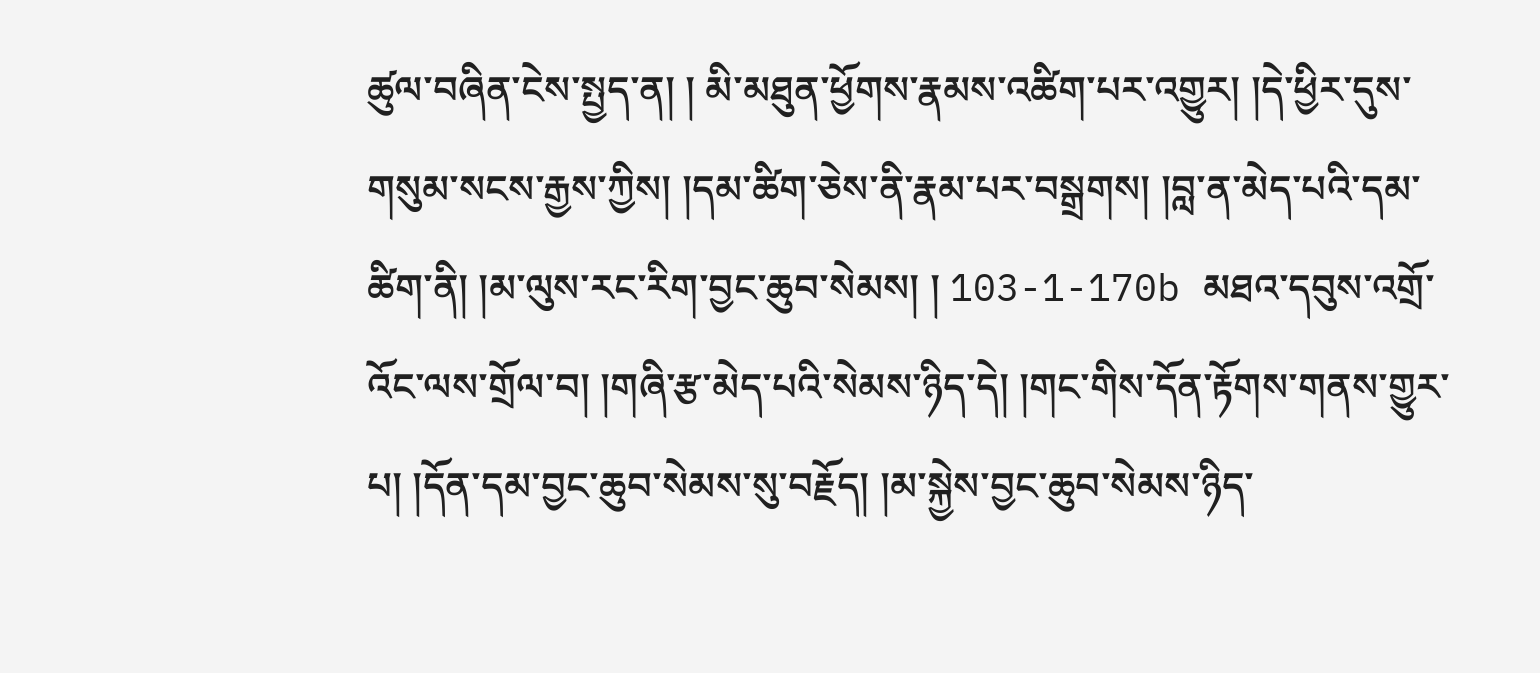ཚུལ་བཞིན་ངེས་སྤྱད་ན། ། མི་མཐུན་ཕྱོགས་རྣམས་འཚིག་པར་འགྱུར། །དེ་ཕྱིར་དུས་གསུམ་སངས་རྒྱས་ཀྱིས། །དམ་ཚིག་ཅེས་ནི་རྣམ་པར་བསྒྲགས། །བླ་ན་མེད་པའི་དམ་ཚིག་ནི། །མ་ལུས་རང་རིག་བྱང་ཆུབ་སེམས། ། 103-1-170b མཐའ་དབུས་འགྲོ་འོང་ལས་གྲོལ་བ། །གཞི་རྩ་མེད་པའི་སེམས་ཉིད་དེ། །གང་གིས་དོན་རྟོགས་གནས་གྱུར་པ། །དོན་དམ་བྱང་ཆུབ་སེམས་སུ་བརྗོད། །མ་སྐྱེས་བྱང་ཆུབ་སེམས་ཉིད་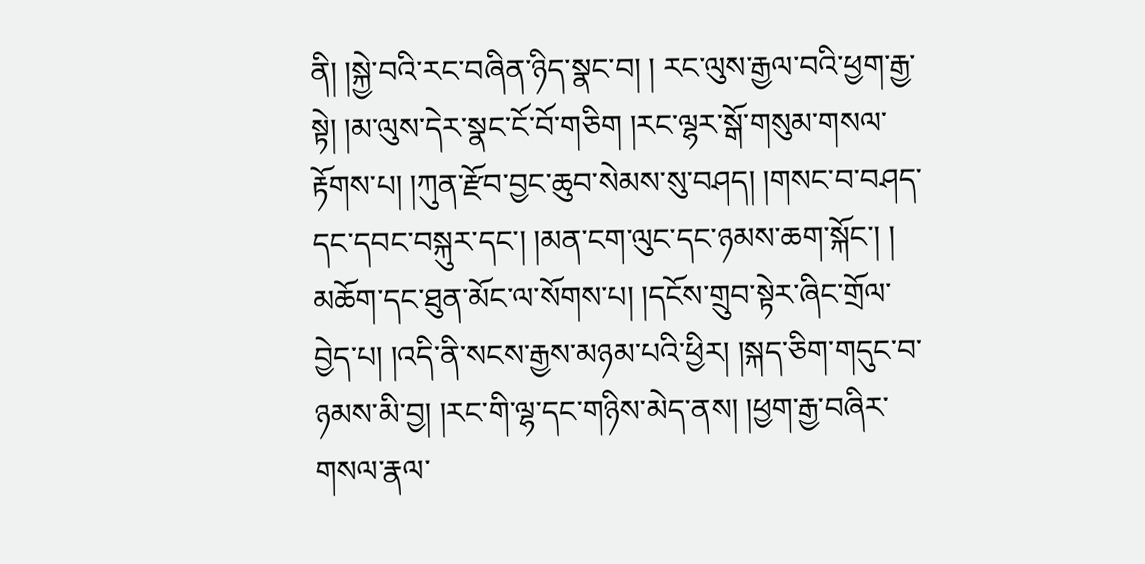ནི། །སྐྱེ་བའི་རང་བཞིན་ཉིད་སྣང་བ། ། རང་ལུས་རྒྱལ་བའི་ཕྱག་རྒྱ་སྟེ། །མ་ལུས་དེར་སྣང་ངོ་བོ་གཅིག །རང་ལྷར་སྒོ་གསུམ་གསལ་རྟོགས་པ། །ཀུན་རྫོབ་བྱང་ཆུབ་སེམས་སུ་བཤད། །གསང་བ་བཤད་དང་དབང་བསྐུར་དང་། །མན་ངག་ལུང་དང་ཉམས་ཆག་སྐོང་། ། མཆོག་དང་ཐུན་མོང་ལ་སོགས་པ། །དངོས་གྲུབ་སྟེར་ཞིང་གྲོལ་བྱེད་པ། །འདི་ནི་སངས་རྒྱས་མཉམ་པའི་ཕྱིར། །སྐད་ཅིག་གདུང་བ་ཉམས་མི་བྱ། །རང་གི་ལྷ་དང་གཉིས་མེད་ནས། །ཕྱག་རྒྱ་བཞིར་གསལ་རྣལ་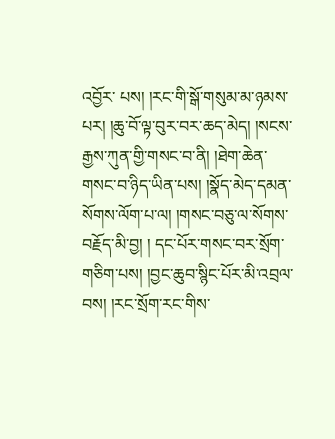འབྱོར་ པས། །རང་གི་སྒོ་གསུམ་མ་ཉམས་པར། །ཆུ་བོ་ལྟ་བུར་བར་ཆད་མེད། །སངས་རྒྱས་ཀུན་གྱི་གསང་བ་ནི། །ཐེག་ཆེན་གསང་བ་ཉིད་ཡིན་པས། །སྣོད་མེད་དམན་སོགས་ལོག་པ་ལ། །གསང་བཅུ་ལ་སོགས་བརྗོད་མི་བྱ། ། དང་པོར་གསང་བར་སྲོག་གཅིག་པས། །བྱང་ཆུབ་སྙིང་པོར་མི་འབྲལ་བས། །རང་སྲོག་རང་གིས་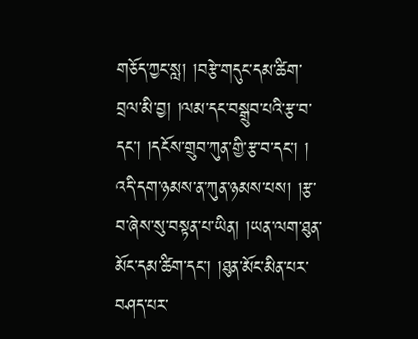གཅོད་ཀྱང་སླ། །བརྩེ་གདུང་དམ་ཚིག་བྲལ་མི་བྱ། །ལམ་དང་བསྒྲུབ་པའི་རྩ་བ་དང་། །དངོས་གྲུབ་ཀུན་གྱི་རྩ་བ་དང་། ། འདི་དག་ཉམས་ན་ཀུན་ཉམས་པས། །རྩ་བ་ཞེས་སུ་བསྟན་པ་ཡིན། །ཡན་ལག་ཐུན་མོང་དམ་ཚིག་དང་། །ཐུན་མོང་མིན་པར་བཤད་པར་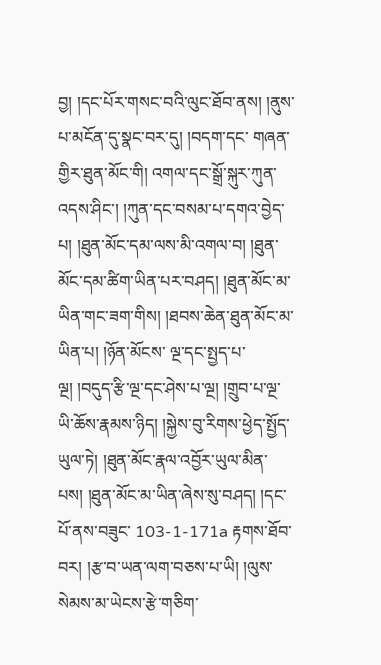བྱ། །དང་པོར་གསང་བའི་ལུང་ཐོབ་ནས། །ནུས་པ་མངོན་དུ་སྣང་བར་དུ། །བདག་དང་ གཞན་གྱིར་ཐུན་མོང་གི། འགལ་དང་སྒྲོ་སྐུར་ཀུན་འདས་ཤིང་། །ཀུན་དང་བསམ་པ་དགའ་བྱེད་པ། །ཐུན་མོང་དམ་ལས་མི་འགལ་བ། །ཐུན་མོང་དམ་ཚིག་ཡིན་པར་བཤད། །ཐུན་མོང་མ་ཡིན་གང་ཟག་གིས། །ཐབས་ཆེན་ཐུན་མོང་མ་ཡིན་པ། །ཉོན་མོངས་ ལྔ་དང་སྤྱད་པ་ལྔ། །བདུད་རྩི་ལྔ་དང་ཤེས་པ་ལྔ། །གྲུབ་པ་ལྔ་ཡི་ཆོས་རྣམས་ཉིད། །སྐྱེས་བུ་རིགས་ཕྱེད་སྤྱོད་ཡུལ་ཏེ། །ཐུན་མོང་རྣལ་འབྱོར་ཡུལ་མིན་པས། །ཐུན་མོང་མ་ཡིན་ཞེས་སུ་བཤད། །དང་པོ་ནས་བཟུང་ 103-1-171a རྟགས་ཐོབ་བར། །རྩ་བ་ཡན་ལག་བཅས་པ་ཡི། །ལུས་སེམས་མ་ཡེངས་རྩེ་གཅིག་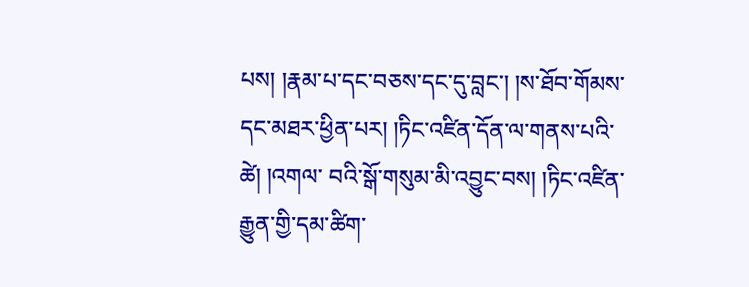པས། །རྣམ་པ་དང་བཅས་དང་དུ་བླང་། །ས་ཐོབ་གོམས་དང་མཐར་ཕྱིན་པར། །ཏིང་འཛིན་དོན་ལ་གནས་པའི་ཚེ། །འགལ་ བའི་སྒོ་གསུམ་མི་འབྱུང་བས། །ཏིང་འཛིན་རྒྱུན་གྱི་དམ་ཚིག་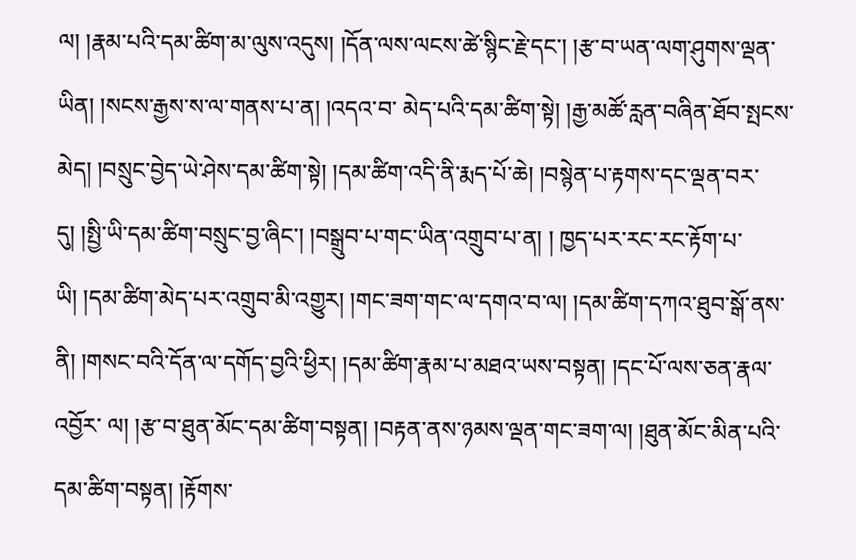ལ། །རྣམ་པའི་དམ་ཚིག་མ་ལུས་འདུས། །དོན་ལས་ལངས་ཚེ་སྙིང་རྗེ་དང་། །རྩ་བ་ཡན་ལག་ཤུགས་ལྡན་ཡིན། །སངས་རྒྱས་ས་ལ་གནས་པ་ན། །འདའ་བ་ མེད་པའི་དམ་ཚིག་སྟེ། །རྒྱ་མཚོ་རླན་བཞིན་ཐོབ་སྤངས་མེད། །བསྲུང་བྱེད་ཡེ་ཤེས་དམ་ཚིག་སྟེ། །དམ་ཚིག་འདི་ནི་རྨད་པོ་ཆེ། །བསྙེན་པ་རྟགས་དང་ལྡན་བར་དུ། །སྤྱི་ཡི་དམ་ཚིག་བསྲུང་བྱ་ཞིང་། །བསྒྲུབ་པ་གང་ཡིན་འགྲུབ་པ་ན། ། ཁྱད་པར་རང་རང་རྟོག་པ་ཡི། །དམ་ཚིག་མེད་པར་འགྲུབ་མི་འགྱུར། །གང་ཟག་གང་ལ་དགའ་བ་ལ། །དམ་ཚིག་དཀའ་ཐུབ་སྒོ་ནས་ནི། །གསང་བའི་དོན་ལ་དགོད་བྱའི་ཕྱིར། །དམ་ཚིག་རྣམ་པ་མཐའ་ཡས་བསྟན། །དང་པོ་ལས་ཅན་རྣལ་འབྱོར་ ལ། །རྩ་བ་ཐུན་མོང་དམ་ཚིག་བསྟན། །བརྟན་ནས་ཉམས་ལྡན་གང་ཟག་ལ། །ཐུན་མོང་མིན་པའི་དམ་ཚིག་བསྟན། །རྟོགས་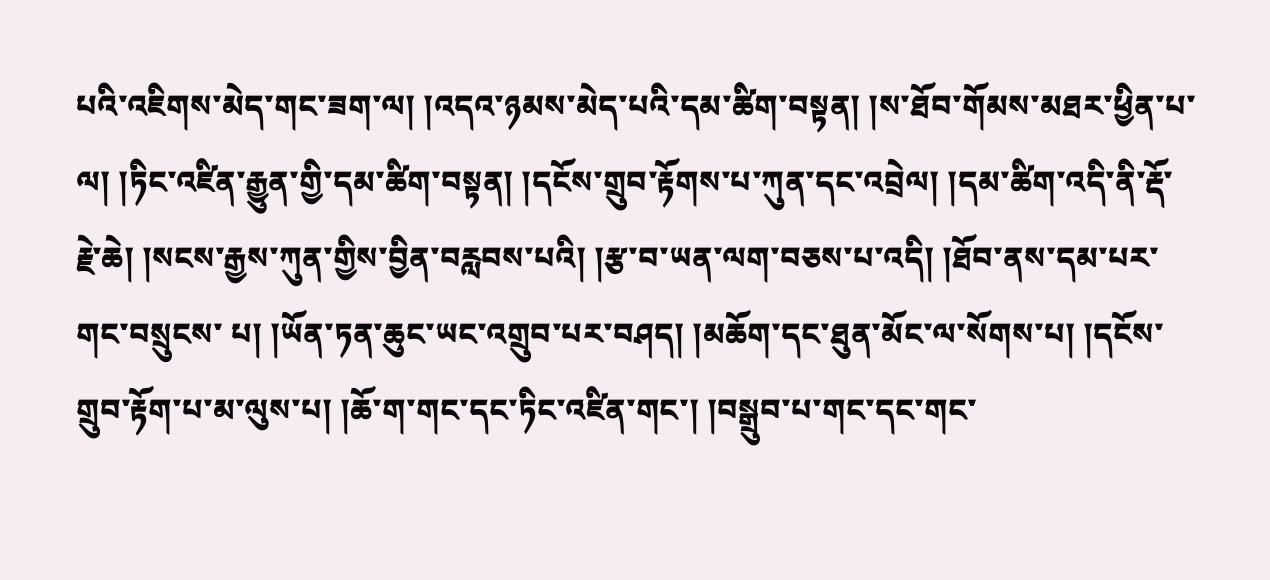པའི་འཇིགས་མེད་གང་ཟག་ལ། །འདའ་ཉམས་མེད་པའི་དམ་ཚིག་བསྟན། །ས་ཐོབ་གོམས་མཐར་ཕྱིན་པ་ ལ། །ཏིང་འཛིན་རྒྱུན་གྱི་དམ་ཚིག་བསྟན། །དངོས་གྲུབ་རྟོགས་པ་ཀུན་དང་འབྲེལ། །དམ་ཚིག་འདི་ནི་རྡོ་རྗེ་ཆེ། །སངས་རྒྱས་ཀུན་གྱིས་བྱིན་བརླབས་པའི། །རྩ་བ་ཡན་ལག་བཅས་པ་འདི། །ཐོབ་ནས་དམ་པར་གང་བསྲུངས་ པ། །ཡོན་ཏན་ཆུང་ཡང་འགྲུབ་པར་བཤད། །མཆོག་དང་ཐུན་མོང་ལ་སོགས་པ། །དངོས་གྲུབ་རྟོག་པ་མ་ལུས་པ། །ཆོ་ག་གང་དང་ཏིང་འཛིན་གང་། །བསྒྲུབ་པ་གང་དང་གང་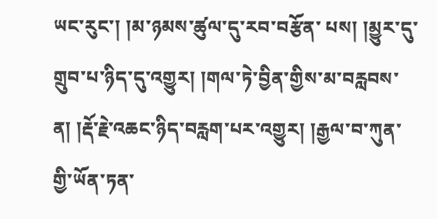ཡང་རུང་། །མ་ཉམས་ཚུལ་དུ་རབ་བརྩོན་ པས། །མྱུར་དུ་གྲུབ་པ་ཉིད་དུ་འགྱུར། །གལ་ཏེ་བྱིན་གྱིས་མ་བརླབས་ན། །རྡོ་རྗེ་འཆང་ཉིད་བརླག་པར་འགྱུར། །རྒྱལ་བ་ཀུན་གྱི་ཡོན་ཏན་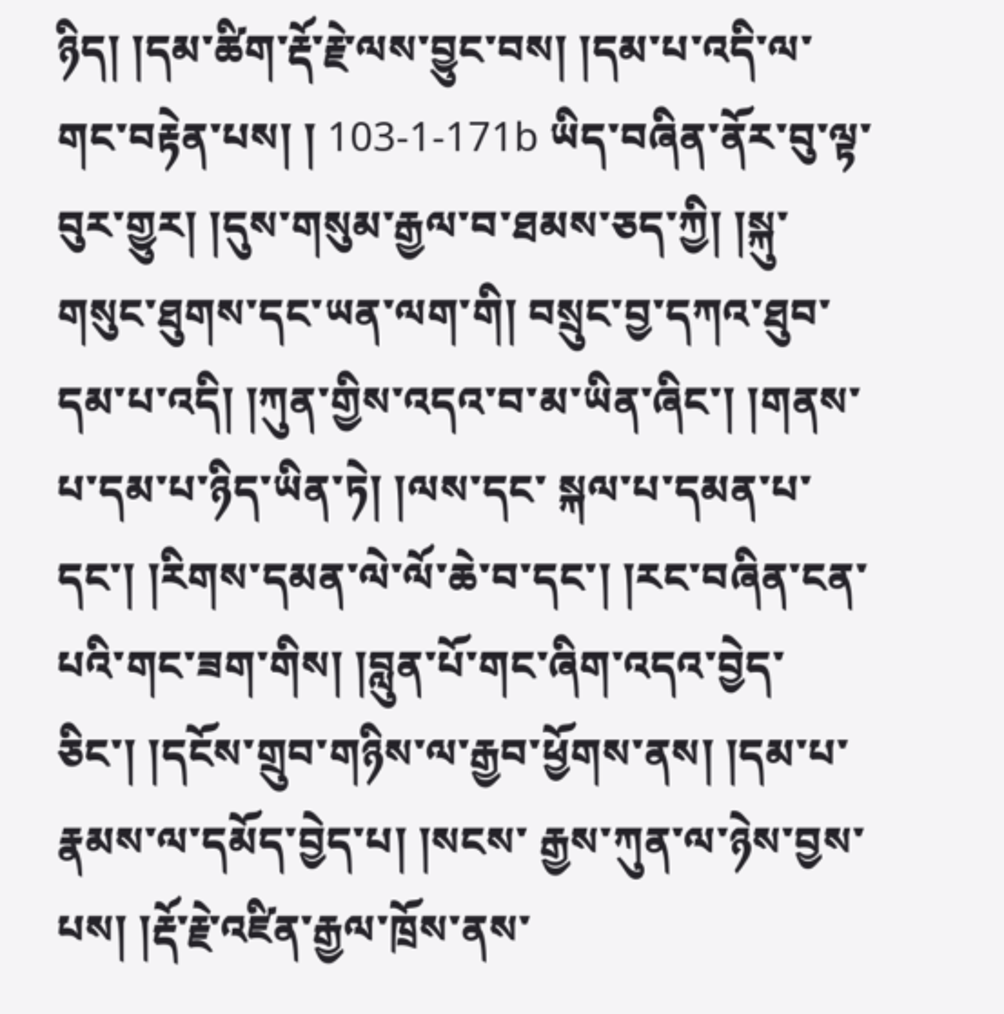ཉིད། །དམ་ཚིག་རྡོ་རྗེ་ལས་བྱུང་བས། །དམ་པ་འདི་ལ་གང་བརྟེན་པས། ། 103-1-171b ཡིད་བཞིན་ནོར་བུ་ལྟ་བུར་གྱུར། །དུས་གསུམ་རྒྱལ་བ་ཐམས་ཅད་ཀྱི། །སྐུ་གསུང་ཐུགས་དང་ཡན་ལག་གི། བསྲུང་བྱ་དཀའ་ཐུབ་དམ་པ་འདི། །ཀུན་གྱིས་འདའ་བ་མ་ཡིན་ཞིང་། །གནས་པ་དམ་པ་ཉིད་ཡིན་ཏེ། །ལས་དང་ སྐལ་པ་དམན་པ་དང་། །རིགས་དམན་ལེ་ལོ་ཆེ་བ་དང་། །རང་བཞིན་ངན་པའི་གང་ཟག་གིས། །བླུན་པོ་གང་ཞིག་འདའ་བྱེད་ཅིང་། །དངོས་གྲུབ་གཉིས་ལ་རྒྱབ་ཕྱོགས་ནས། །དམ་པ་རྣམས་ལ་དམོད་བྱེད་པ། །སངས་ རྒྱས་ཀུན་ལ་ཉེས་བྱས་པས། །རྡོ་རྗེ་འཛིན་རྒྱལ་ཁྲོས་ནས་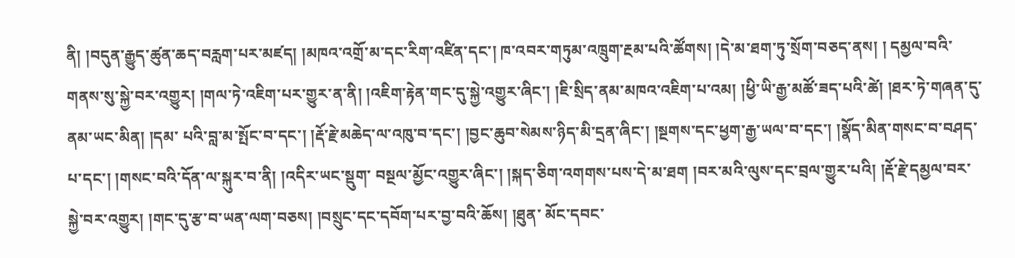ནི། །བདུན་རྒྱུད་ཚུན་ཆད་བརླག་པར་མཛད། །མཁའ་འགྲོ་མ་དང་རིག་འཛིན་དང་། ཁ་འབར་གཏུམ་འཁྲུག་རྔམ་པའི་ཚོགས། །དེ་མ་ཐག་ཏུ་སྲོག་བཅད་ནས། ། དམྱལ་བའི་གནས་སུ་སྐྱེ་བར་འགྱུར། །གལ་ཏེ་འཇིག་པར་གྱུར་ན་ནི། །འཇིག་རྟེན་གང་དུ་སྐྱེ་འགྱུར་ཞིང་། །ཇི་སྲིད་ནམ་མཁའ་འཇིག་པ་འམ། །ཕྱི་ཡི་རྒྱ་མཚོ་ཟད་པའི་ཚེ། །ཐར་ཏེ་གཞན་དུ་ནམ་ཡང་མིན། །དམ་ པའི་བླ་མ་སྤོང་བ་དང་། །རྡོ་རྗེ་མཆེད་ལ་འཁུ་བ་དང་། །བྱང་ཆུབ་སེམས་ཉིད་མི་དྲན་ཞིང་། །སྔགས་དང་ཕྱག་རྒྱ་ཡལ་བ་དང་། །སྣོད་མིན་གསང་བ་བཤད་པ་དང་། །གསང་བའི་དོན་ལ་སྐུར་བ་ནི། །འདིར་ཡང་སྡུག་ བསྔལ་མྱོང་འགྱུར་ཞིང་། །སྐད་ཅིག་འགགས་པས་དེ་མ་ཐག །བར་མའི་ལུས་དང་བྲལ་གྱུར་པའི། །རྡོ་རྗེ་དམྱལ་བར་སྐྱེ་བར་འགྱུར། །གང་དུ་རྩ་བ་ཡན་ལག་བཅས། །བསྲུང་དང་དབོག་པར་བྱ་བའི་ཆོས། །ཐུན་ མོང་དབང་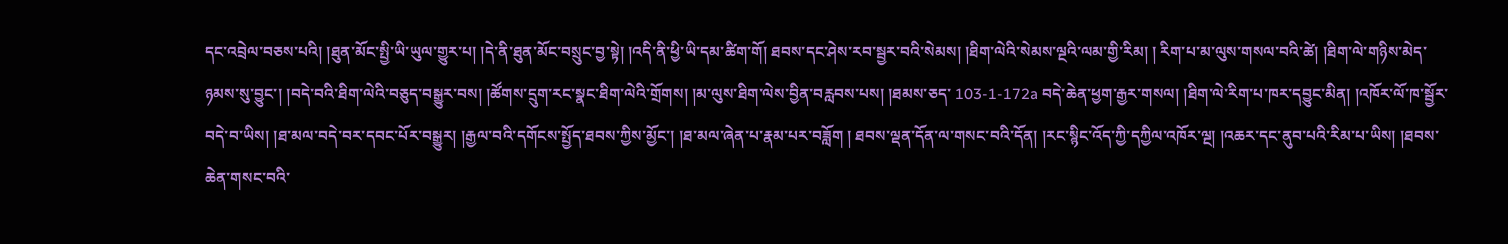དང་འབྲེལ་བཅས་པའི། །ཐུན་མོང་སྤྱི་ཡི་ཡུལ་གྱུར་པ། །དེ་ནི་ཐུན་མོང་བསྲུང་བྱ་སྟེ། །འདི་ནི་ཕྱི་ཡི་དམ་ཚིག་གོ། ཐབས་དང་ཤེས་རབ་སྦྱར་བའི་སེམས། །ཐིག་ལེའི་སེམས་ལྔའི་ལམ་གྱི་རིམ། ། རིག་པ་མ་ལུས་གསལ་བའི་ཚེ། །ཐིག་ལེ་གཉིས་མེད་ཉམས་སུ་བྱུང་། །བདེ་བའི་ཐིག་ལེའི་བཅུད་བསྒྱུར་བས། །ཚོགས་དྲུག་རང་སྣང་ཐིག་ལེའི་གྲོགས། །མ་ལུས་ཐིག་ལེས་བྱིན་བརླབས་པས། །ཐམས་ཅད་ 103-1-172a བདེ་ཆེན་ཕྱག་རྒྱར་གསལ། །ཐིག་ལེ་རིག་པ་ཁར་དབྱུང་མིན། །འཁོར་ལོ་ཁ་སྦྱོར་བདེ་བ་ཡིས། །ཐ་མལ་བདེ་བར་དབང་པོར་བསྒྱུར། །རྒྱལ་བའི་དགོངས་སྤྱོད་ཐབས་ཀྱིས་མྱོང་། །ཐ་མལ་ཞེན་པ་རྣམ་པར་བཟློག ། ཐབས་ལྡན་དོན་ལ་གསང་བའི་དོན། །རང་སྙིང་འོད་ཀྱི་དཀྱིལ་འཁོར་ལྔ། །འཆར་དང་ནུབ་པའི་རིམ་པ་ཡིས། །ཐབས་ཆེན་གསང་བའི་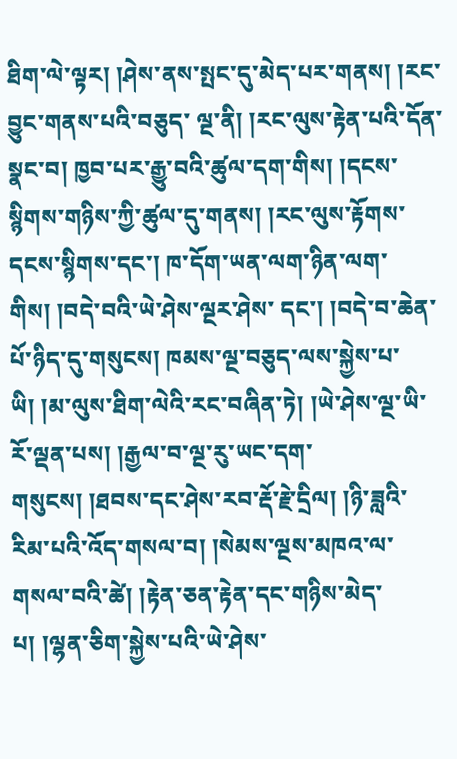ཐིག་ལེ་ལྟར། །ཤེས་ནས་སྤང་དུ་མེད་པར་གནས། །རང་བྱུང་གནས་པའི་བཅུད་ ལྔ་ནི། །རང་ལུས་རྟེན་པའི་དོན་སྣང་བ། ཁྱབ་པར་རྒྱུ་བའི་ཚུལ་དག་གིས། །དངས་སྙིགས་གཉིས་ཀྱི་ཚུལ་དུ་གནས། །རང་ལུས་རྟོགས་དངས་སྙིགས་དང་། ཁ་དོག་ཡན་ལག་ཉིན་ལག་གིས། །བདེ་བའི་ཡེ་ཤེས་ལྔར་ཤེས་ དང་། །བདེ་བ་ཆེན་པོ་ཉིད་དུ་གསུངས། ཁམས་ལྔ་བཅུད་ལས་སྐྱེས་པ་ཡི། །མ་ལུས་ཐིག་ལེའི་རང་བཞིན་ཏེ། །ཡེ་ཤེས་ལྔ་ཡི་རོ་ལྡན་པས། །རྒྱལ་བ་ལྔ་རུ་ཡང་དག་གསུངས། །ཐབས་དང་ཤེས་རབ་རྡོ་རྗེ་དྲིལ། །ཉི་ཟླའི་ རིམ་པའི་འོད་གསལ་བ། །སེམས་ལྔས་མཁའ་ལ་གསལ་བའི་ཚེ། །རྟེན་ཅན་རྟེན་དང་གཉིས་མེད་པ། །ལྷན་ཅིག་སྐྱེས་པའི་ཡེ་ཤེས་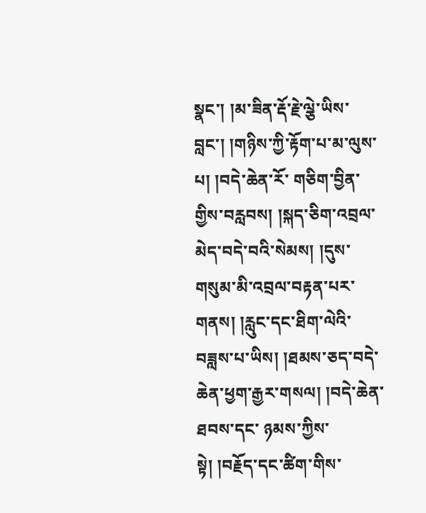སྣང་། །མ་ཟིན་རྡོ་རྗེ་ལྕེ་ཡིས་བླང་། །གཉིས་ཀྱི་རྟོག་པ་མ་ལུས་པ། །བདེ་ཆེན་རོ་ གཅིག་བྱིན་གྱིས་བརླབས། །སྐད་ཅིག་འབྲལ་མེད་བདེ་བའི་སེམས། །དུས་གསུམ་མི་འབྲལ་བརྟན་པར་གནས། །རླུང་དང་ཐིག་ལེའི་བཟླས་པ་ཡིས། །ཐམས་ཅད་བདེ་ཆེན་ཕྱག་རྒྱར་གསལ། །བདེ་ཆེན་ཐབས་དང་ ཉམས་ཀྱིས་སྟེ། །བརྗོད་དང་ཚིག་གིས་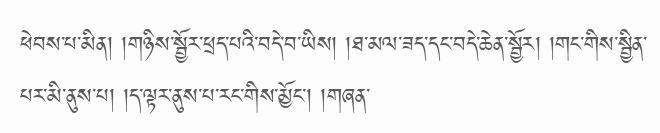ཕེབས་པ་མིན། །གཉིས་སྦྱོར་ཕྲད་པའི་བདེ་བ་ཡིས། །ཐ་མལ་ཟད་དང་བདེ་ཆེན་སྦྱོར། །གང་གིས་སྦྱིན་པར་མི་ནུས་པ། །ད་ལྟར་ནུས་པ་རང་གིས་མྱོང་། །གཞན་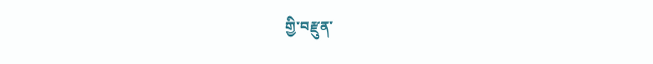གྱི་བརྫུན་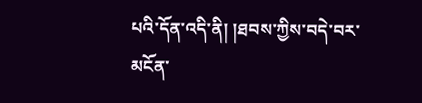པའི་དོན་འདི་ནི། །ཐབས་ཀྱིས་བདེ་བར་མངོན་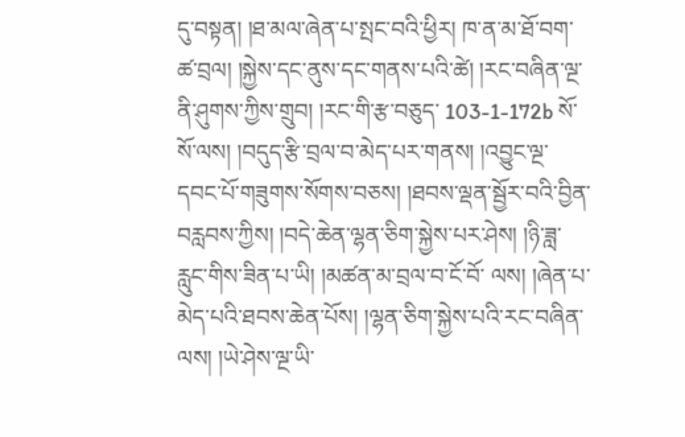དུ་བསྟན། །ཐ་མལ་ཞེན་པ་སྤང་བའི་ཕྱིར། ཁ་ན་མ་ཐོ་བག་ཚ་བྲལ། །སྐྱེས་དང་ནུས་དང་གནས་པའི་ཚེ། །རང་བཞིན་ལྔ་ནི་ཤུགས་ཀྱིས་གྲུབ། །རང་གི་རྩ་བཅུད་ 103-1-172b སོ་སོ་ལས། །བདུད་རྩི་བྲལ་བ་མེད་པར་གནས། །འབྱུང་ལྔ་དབང་པོ་གཟུགས་སོགས་བཅས། །ཐབས་ལྡན་སྦྱོར་བའི་བྱིན་བརླབས་ཀྱིས། །བདེ་ཆེན་ལྷན་ཅིག་སྐྱེས་པར་ཤེས། །ཉི་ཟླ་རླུང་གིས་ཟིན་པ་ཡི། །མཚན་མ་བྲལ་བ་ངོ་བོ་ ལས། །ཞེན་པ་མེད་པའི་ཐབས་ཆེན་པོས། །ལྷན་ཅིག་སྐྱེས་པའི་རང་བཞིན་ལས། །ཡེ་ཤེས་ལྔ་ཡི་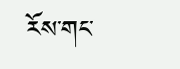རོས་གང་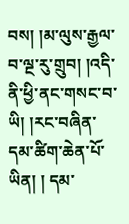བས། །མ་ལུས་རྒྱལ་བ་ལྔ་རུ་གྲུབ། །འདི་ནི་ཕྱི་ནང་གསང་བ་ཡི། །རང་བཞིན་དམ་ཚིག་ཆེན་པོ་ཡིན། ། དམ་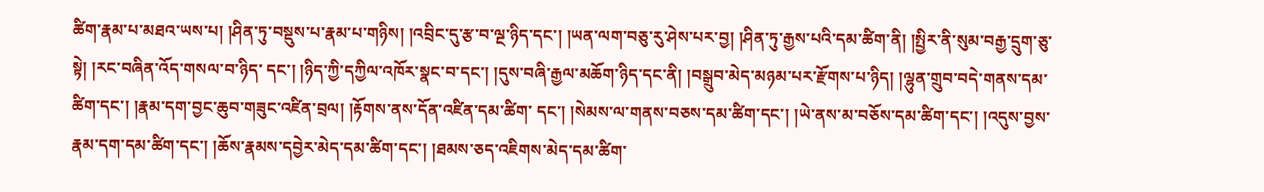ཚིག་རྣམ་པ་མཐའ་ཡས་པ། །ཤིན་ཏུ་བསྡུས་པ་རྣམ་པ་གཉིས། །འབྲིང་དུ་རྩ་བ་ལྔ་ཉིད་དང་། །ཡན་ལག་བཅུ་རུ་ཤེས་པར་བྱ། །ཤིན་ཏུ་རྒྱས་པའི་དམ་ཚིག་ནི། །སྤྱིར་ནི་སུམ་བརྒྱ་དྲུག་ཅུ་སྟེ། །རང་བཞིན་འོད་གསལ་བ་ཉིད་ དང་། །ཉིད་ཀྱི་དཀྱིལ་འཁོར་སྣང་བ་དང་། །དུས་བཞི་རྒྱལ་མཆོག་ཉིད་དང་ནི། །བསྒྲུབ་མེད་མཉམ་པར་རྫོགས་པ་ཉིད། །ལྷུན་གྲུབ་བདེ་གནས་དམ་ཚིག་དང་། །རྣམ་དག་བྱང་ཆུབ་གཟུང་འཛིན་བྲལ། །རྟོགས་ནས་དོན་འཛིན་དམ་ཚིག་ དང་། །སེམས་ལ་གནས་བཅས་དམ་ཚིག་དང་། །ཡེ་ནས་མ་བཅོས་དམ་ཚིག་དང་། །འདུས་བྱས་རྣམ་དག་དམ་ཚིག་དང་། །ཆོས་རྣམས་དབྱེར་མེད་དམ་ཚིག་དང་། །ཐམས་ཅད་འཇིགས་མེད་དམ་ཚིག་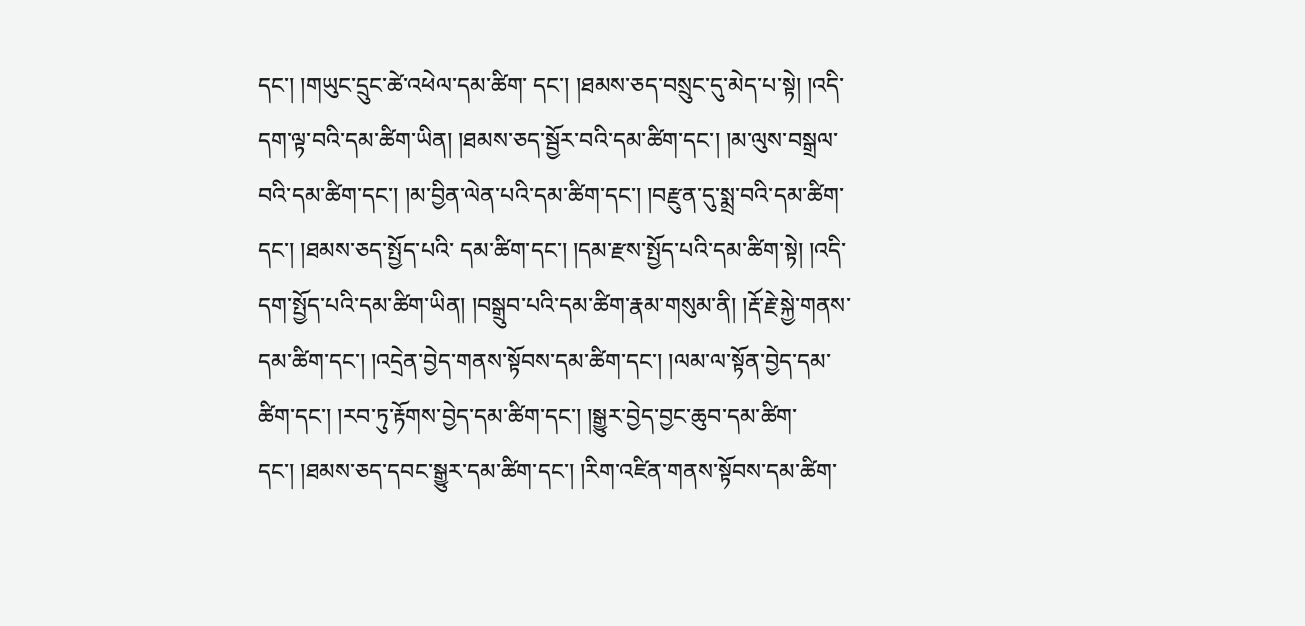དང་། །གཡུང་དྲུང་ཚེ་འཕེལ་དམ་ཚིག་ དང་། །ཐམས་ཅད་བསྲུང་དུ་མེད་པ་སྟེ། །འདི་དག་ལྟ་བའི་དམ་ཚིག་ཡིན། །ཐམས་ཅད་སྦྱོར་བའི་དམ་ཚིག་དང་། །མ་ལུས་བསྒྲལ་བའི་དམ་ཚིག་དང་། །མ་བྱིན་ལེན་པའི་དམ་ཚིག་དང་། །བརྫུན་དུ་སྨྲ་བའི་དམ་ཚིག་དང་། །ཐམས་ཅད་སྤྱོད་པའི་ དམ་ཚིག་དང་། །དམ་རྫས་སྤྱོད་པའི་དམ་ཚིག་སྟེ། །འདི་དག་སྤྱོད་པའི་དམ་ཚིག་ཡིན། །བསྒྲུབ་པའི་དམ་ཚིག་རྣམ་གསུམ་ནི། །རྡོ་རྗེ་སྐྱེ་གནས་དམ་ཚིག་དང་། །འདྲེན་བྱེད་གནས་སྟོབས་དམ་ཚིག་དང་། །ལམ་ལ་སྟོན་བྱེད་དམ་ ཚིག་དང་། །རབ་ཏུ་རྟོགས་བྱེད་དམ་ཚིག་དང་། །སྒྱུར་བྱེད་བྱང་ཆུབ་དམ་ཚིག་དང་། །ཐམས་ཅད་དབང་སྒྱུར་དམ་ཚིག་དང་། །རིག་འཛིན་གནས་སྟོབས་དམ་ཚིག་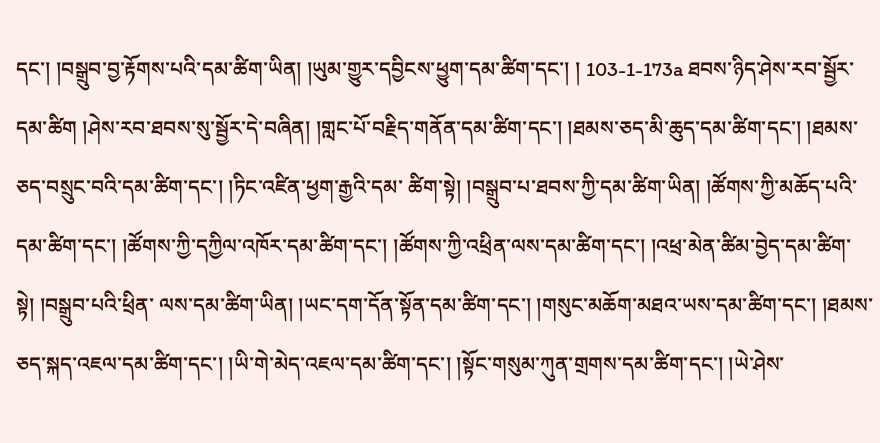དང་། །བསྒྲུབ་བྱ་རྟོགས་པའི་དམ་ཚིག་ཡིན། །ཡུམ་གྱུར་དབྱིངས་ཕྱུག་དམ་ཚིག་དང་། ། 103-1-173a ཐབས་ཉིད་ཤེས་རབ་སྦྱོར་དམ་ཚིག །ཤེས་རབ་ཐབས་སུ་སྦྱོར་དེ་བཞིན། །གླང་པོ་བརྗིད་གནོན་དམ་ཚིག་དང་། །ཐམས་ཅད་མི་ཆུད་དམ་ཚིག་དང་། །ཐམས་ཅད་བསྲུང་བའི་དམ་ཚིག་དང་། །ཏིང་འཛིན་ཕྱག་རྒྱའི་དམ་ ཚིག་སྟེ། །བསྒྲུབ་པ་ཐབས་ཀྱི་དམ་ཚིག་ཡིན། །ཚོགས་ཀྱི་མཆོད་པའི་དམ་ཚིག་དང་། །ཚོགས་ཀྱི་དཀྱིལ་འཁོར་དམ་ཚིག་དང་། །ཚོགས་ཀྱི་འཕྲིན་ལས་དམ་ཚིག་དང་། །འཕྲ་མེན་ཚིམ་བྱེད་དམ་ཚིག་སྟེ། །བསྒྲུབ་པའི་ཕྲིན་ ལས་དམ་ཚིག་ཡིན། །ཡང་དག་དོན་སྟོན་དམ་ཚིག་དང་། །གསུང་མཆོག་མཐའ་ཡས་དམ་ཚིག་དང་། །ཐམས་ཅད་སྐད་འཇལ་དམ་ཚིག་དང་། །ཡི་གེ་མེད་འཇལ་དམ་ཚིག་དང་། །སྟོང་གསུམ་ཀུན་གྲགས་དམ་ཚིག་དང་། །ཡེ་ཤེས་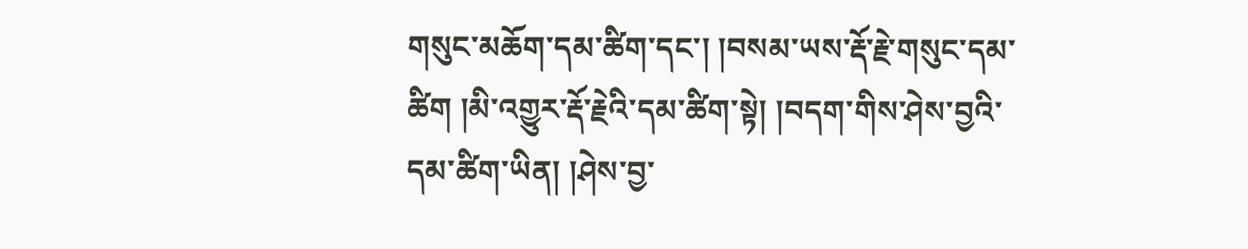གསུང་མཆོག་དམ་ཚིག་དང་། །བསམ་ཡས་རྡོ་རྗེ་གསུང་དམ་ཚིག །མི་འགྱུར་རྡོ་རྗེའི་དམ་ཚིག་སྟེ། །བདག་གིས་ཤེས་བྱའི་དམ་ཚིག་ཡིན། །ཤེས་བྱ་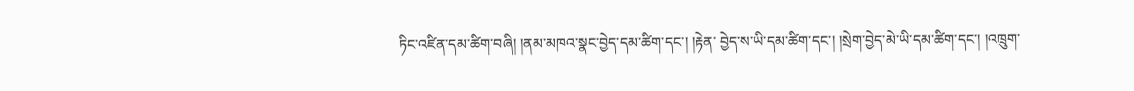ཏིང་འཛིན་དམ་ཚིག་བཞི། །ནམ་མཁའ་སྣང་བྱེད་དམ་ཚིག་དང་། །རྟེན་ བྱེད་ས་ཡི་དམ་ཚིག་དང་། །སྲེག་བྱེད་མེ་ཡི་དམ་ཚིག་དང་། །འཁྲུག་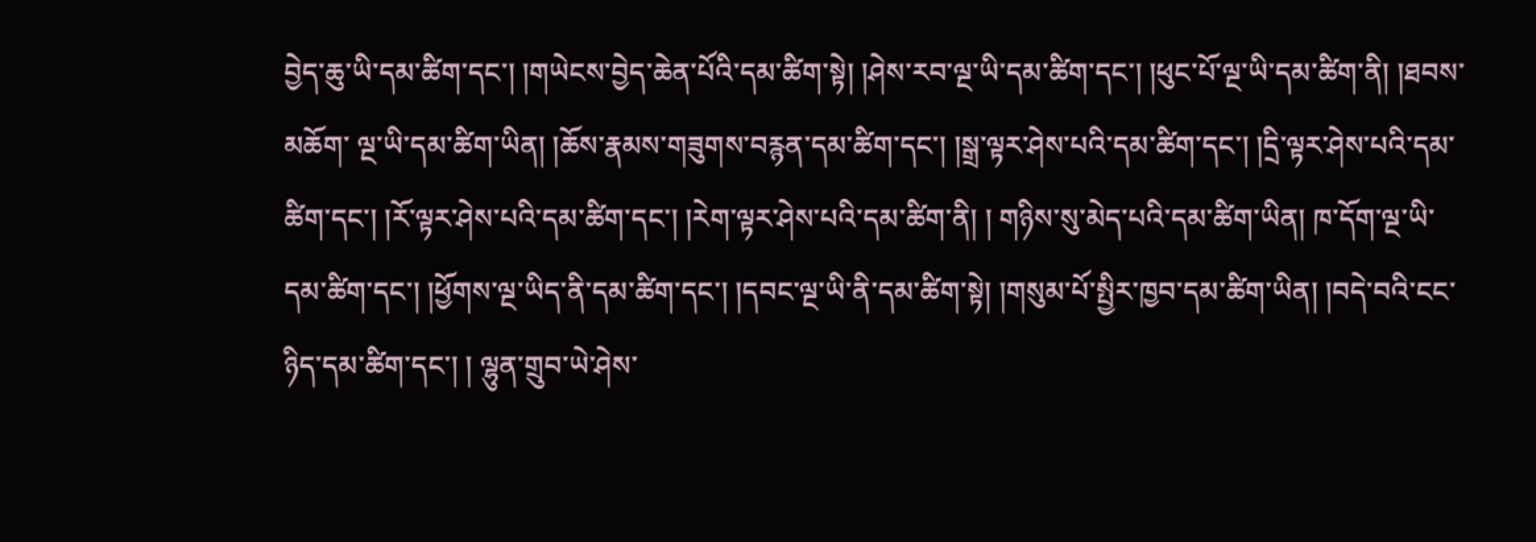བྱེད་ཆུ་ཡི་དམ་ཚིག་དང་། །གཡེངས་བྱེད་ཆེན་པོའི་དམ་ཚིག་སྟེ། །ཤེས་རབ་ལྔ་ཡི་དམ་ཚིག་དང་། །ཕུང་པོ་ལྔ་ཡི་དམ་ཚིག་ནི། །ཐབས་མཆོག་ ལྔ་ཡི་དམ་ཚིག་ཡིན། །ཆོས་རྣམས་གཟུགས་བརྙན་དམ་ཚིག་དང་། །སྒྲ་ལྟར་ཤེས་པའི་དམ་ཚིག་དང་། །དྲི་ལྟར་ཤེས་པའི་དམ་ཚིག་དང་། །རོ་ལྟར་ཤེས་པའི་དམ་ཚིག་དང་། །རེག་ལྟར་ཤེས་པའི་དམ་ཚིག་ནི། ། གཉིས་སུ་མེད་པའི་དམ་ཚིག་ཡིན། ཁ་དོག་ལྔ་ཡི་དམ་ཚིག་དང་། །ཕྱོགས་ལྔ་ཡིད་ནི་དམ་ཚིག་དང་། །དབང་ལྔ་ཡི་ནི་དམ་ཚིག་སྟེ། །གསུམ་པོ་སྤྱིར་ཁྱབ་དམ་ཚིག་ཡིན། །བདེ་བའི་ངང་ཉིད་དམ་ཚིག་དང་། ། ལྷུན་གྲུབ་ཡེ་ཤེས་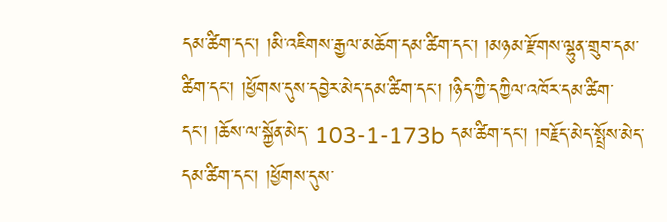དམ་ཚིག་དང་། །མི་འཇིགས་རྒྱལ་མཆོག་དམ་ཚིག་དང་། །མཉམ་རྫོགས་ལྷུན་གྲུབ་དམ་ཚིག་དང་། །ཕྱོགས་དུས་དབྱེར་མེད་དམ་ཚིག་དང་། །ཉིད་ཀྱི་དཀྱིལ་འཁོར་དམ་ཚིག་དང་། །ཆོས་ལ་སྐྱོན་མེད་ 103-1-173b དམ་ཚིག་དང་། །བརྗོད་མེད་སྤྲོས་མེད་དམ་ཚིག་དང་། །ཕྱོགས་དུས་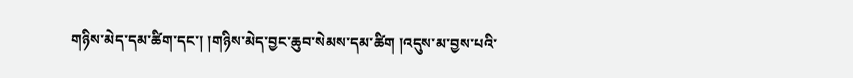གཉིས་མེད་དམ་ཚིག་དང་། །གཉིས་མེད་བྱང་ཆུབ་སེམས་དམ་ཚིག །འདུས་མ་བྱས་པའི་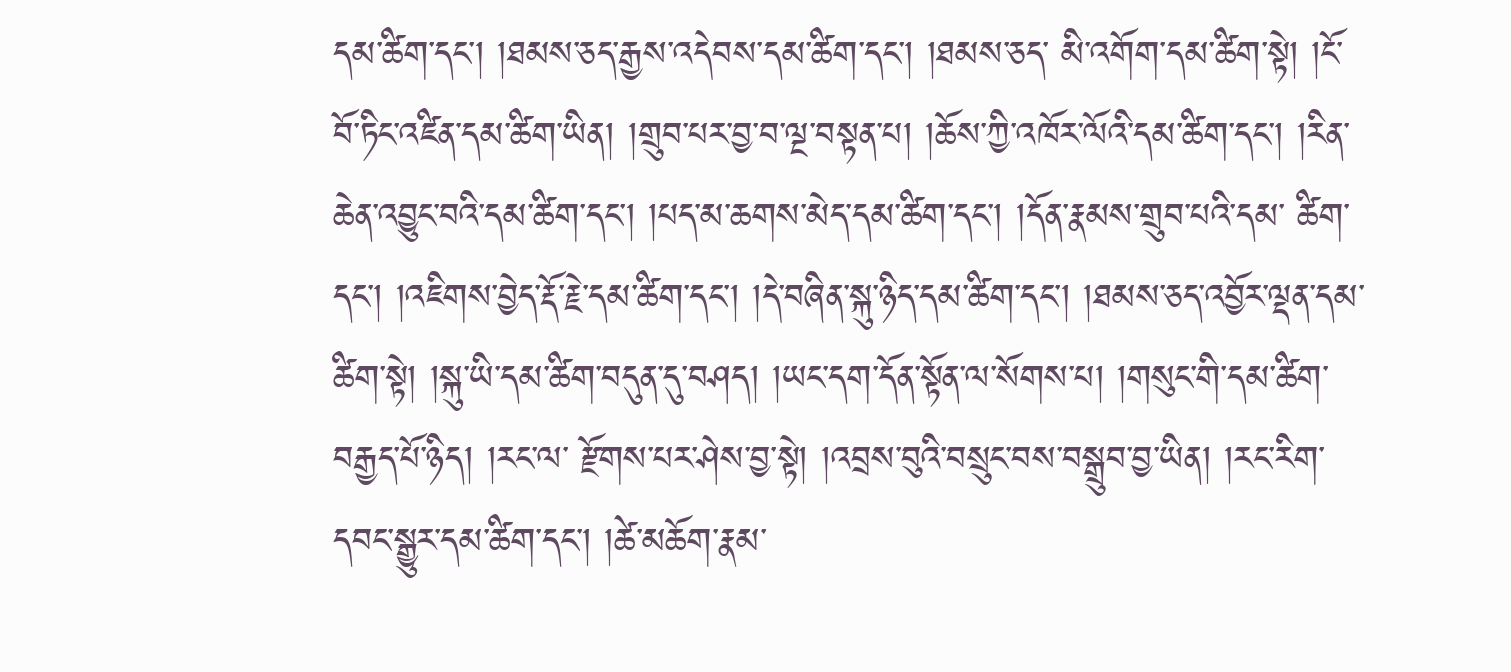དམ་ཚིག་དང་། །ཐམས་ཅད་རྒྱས་འདེབས་དམ་ཚིག་དང་། །ཐམས་ཅད་ མི་འགོག་དམ་ཚིག་སྟེ། །ངོ་བོ་ཏིང་འཛིན་དམ་ཚིག་ཡིན། །གྲུབ་པར་བྱ་བ་ལྔ་བསྟན་པ། །ཆོས་ཀྱི་འཁོར་ལོའི་དམ་ཚིག་དང་། །རིན་ཆེན་འབྱུང་བའི་དམ་ཚིག་དང་། །པད་མ་ཆགས་མེད་དམ་ཚིག་དང་། །དོན་རྣམས་གྲུབ་པའི་དམ་ ཚིག་དང་། །འཇིགས་བྱེད་རྡོ་རྗེ་དམ་ཚིག་དང་། །དེ་བཞིན་སྐུ་ཉིད་དམ་ཚིག་དང་། །ཐམས་ཅད་འབྱོར་ལྡན་དམ་ཚིག་སྟེ། །སྐུ་ཡི་དམ་ཚིག་བདུན་དུ་བཤད། །ཡང་དག་དོན་སྟོན་ལ་སོགས་པ། །གསུང་གི་དམ་ཚིག་བརྒྱད་པོ་ཉིད། །རང་ལ་ རྫོགས་པར་ཤེས་བྱ་སྟེ། །འབྲས་བུའི་བསྲུང་བས་བསྒྲུབ་བྱ་ཡིན། །རང་རིག་དབང་སྒྱུར་དམ་ཚིག་དང་། །ཚེ་མཆོག་རྣམ་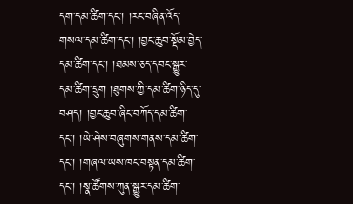དག་དམ་ཚིག་དང་། །རང་བཞིན་འོད་གསལ་དམ་ཚིག་དང་། །བྱང་ཆུབ་སྡོམ་བྱེད་དམ་ཚིག་དང་། །ཐམས་ཅད་དབང་སྒྱུར་ དམ་ཚིག་དྲུག །ཐུགས་ཀྱི་དམ་ཚིག་ཉིད་དུ་བཤད། །བྱང་ཆུབ་ཞིང་བཀོད་དམ་ཚིག་དང་། །ཡེ་ཤེས་བཞུགས་གནས་དམ་ཚིག་དང་། །གཞལ་ཡས་ཁང་བསྟན་དམ་ཚིག་དང་། །སྣ་ཚོགས་ཀུན་སྒྱུར་དམ་ཚིག་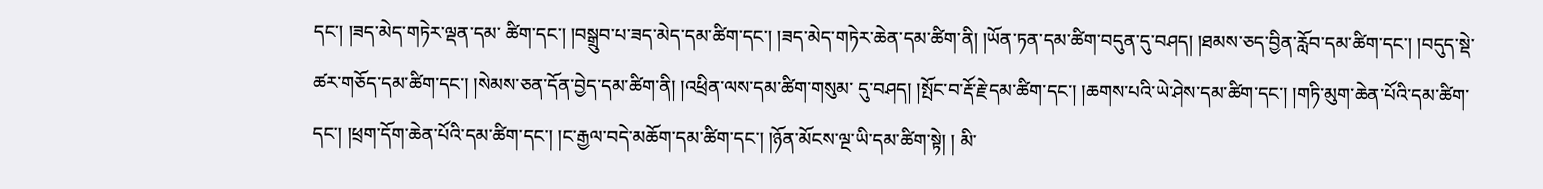དང་། །ཟད་མེད་གཏེར་ལྡན་དམ་ ཚིག་དང་། །བསྒྲུབ་པ་ཟད་མེད་དམ་ཚིག་དང་། །ཟད་མེད་གཏེར་ཆེན་དམ་ཚིག་ནི། །ཡོན་ཏན་དམ་ཚིག་བདུན་དུ་བཤད། །ཐམས་ཅད་བྱིན་རློབ་དམ་ཚིག་དང་། །བདུད་སྡེ་ཚར་གཅོད་དམ་ཚིག་དང་། །སེམས་ཅན་དོན་བྱེད་དམ་ཚིག་ནི། །འཕྲིན་ལས་དམ་ཚིག་གསུམ་ དུ་བཤད། །སྤོང་བ་རྡོ་རྗེ་དམ་ཚིག་དང་། །ཆགས་པའི་ཡེ་ཤེས་དམ་ཚིག་དང་། །གཏི་མུག་ཆེན་པོའི་དམ་ཚིག་དང་། །ཕྲག་དོག་ཆེན་པོའི་དམ་ཚིག་དང་། །ང་རྒྱལ་བདེ་མཆོག་དམ་ཚིག་དང་། །ཉོན་མོངས་ལྔ་ཡི་དམ་ཚིག་སྟེ། ། མི་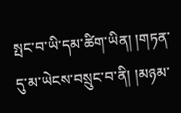སྤང་བ་ཡི་དམ་ཚིག་ཡིན། །གཏན་དུ་མ་ཡེངས་བསྲུང་བ་ནི། །མཉམ་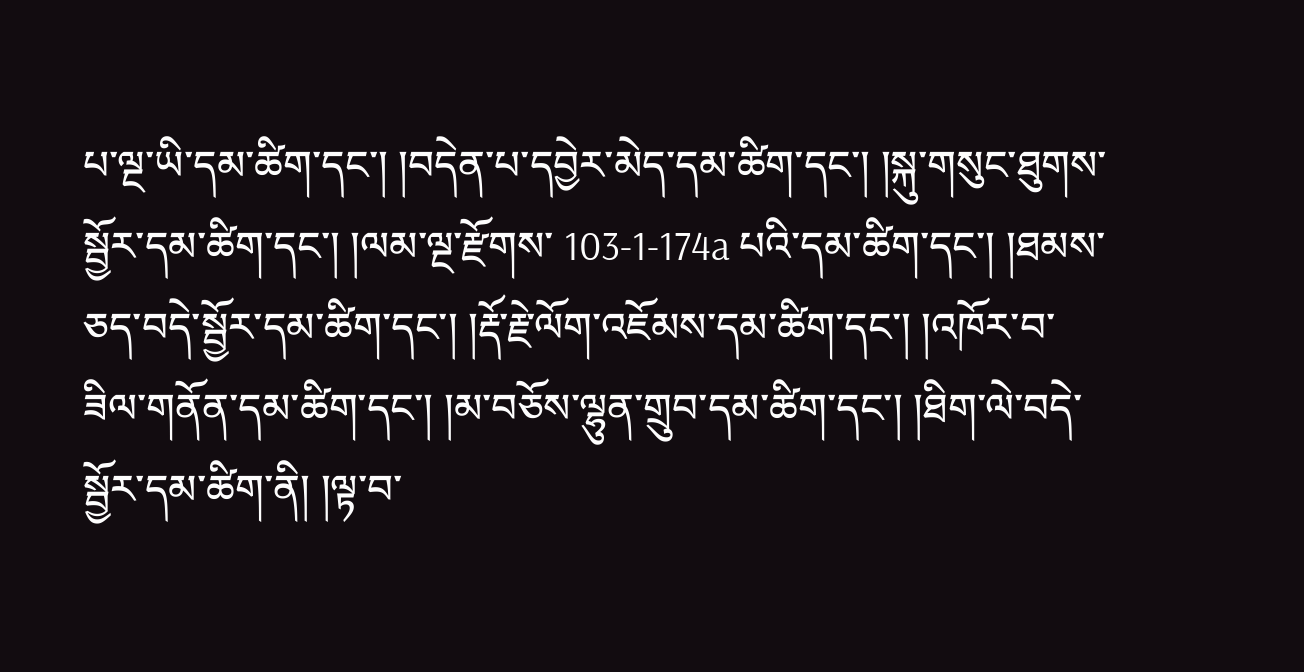པ་ལྔ་ཡི་དམ་ཚིག་དང་། །བདེན་པ་དབྱེར་མེད་དམ་ཚིག་དང་། །སྐུ་གསུང་ཐུགས་སྦྱོར་དམ་ཚིག་དང་། །ལམ་ལྔ་རྫོགས་ 103-1-174a པའི་དམ་ཚིག་དང་། །ཐམས་ཅད་བདེ་སྦྱོར་དམ་ཚིག་དང་། །རྡོ་རྗེ་ལོག་འཇོམས་དམ་ཚིག་དང་། །འཁོར་བ་ཟིལ་གནོན་དམ་ཚིག་དང་། །མ་བཅོས་ལྷུན་གྲུབ་དམ་ཚིག་དང་། །ཐིག་ལེ་བདེ་སྦྱོར་དམ་ཚིག་ནི། །ལྟ་བ་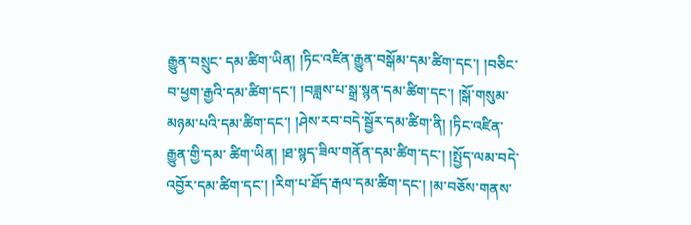རྒྱུན་བསྲུང་ དམ་ཚིག་ཡིན། །ཏིང་འཛིན་རྒྱུན་བསྒོམ་དམ་ཚིག་དང་། །བཅིང་བ་ཕྱག་རྒྱའི་དམ་ཚིག་དང་། །བཟླས་པ་སྒྲ་སྙན་དམ་ཚིག་དང་། །སྒོ་གསུམ་མཉམ་པའི་དམ་ཚིག་དང་། །ཤེས་རབ་བདེ་སྦྱོར་དམ་ཚིག་ནི། །ཏིང་འཛིན་རྒྱུན་གྱི་དམ་ ཚིག་ཡིན། །ཐ་སྙད་ཟིལ་གནོན་དམ་ཚིག་དང་། །སྤྱོད་ལམ་བདེ་འབྱོར་དམ་ཚིག་དང་། །རིག་པ་ཐོད་རྒལ་དམ་ཚིག་དང་། །མ་བཅོས་གནས་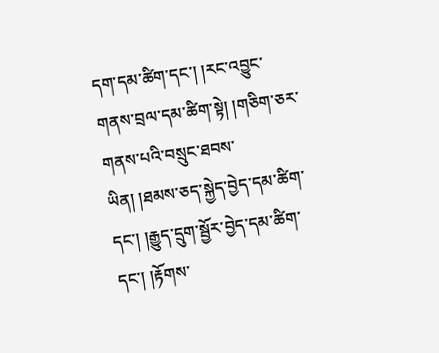དག་དམ་ཚིག་དང་། །རང་འབྱུང་གནས་བྲལ་དམ་ཚིག་སྟེ། །གཅིག་ཅར་གནས་པའི་བསྲུང་ཐབས་ ཡིན། །ཐམས་ཅད་སྐྱེད་བྱེད་དམ་ཚིག་དང་། །རྒྱུད་དྲུག་སྦྱོར་བྱེད་དམ་ཚིག་དང་། །རྟོགས་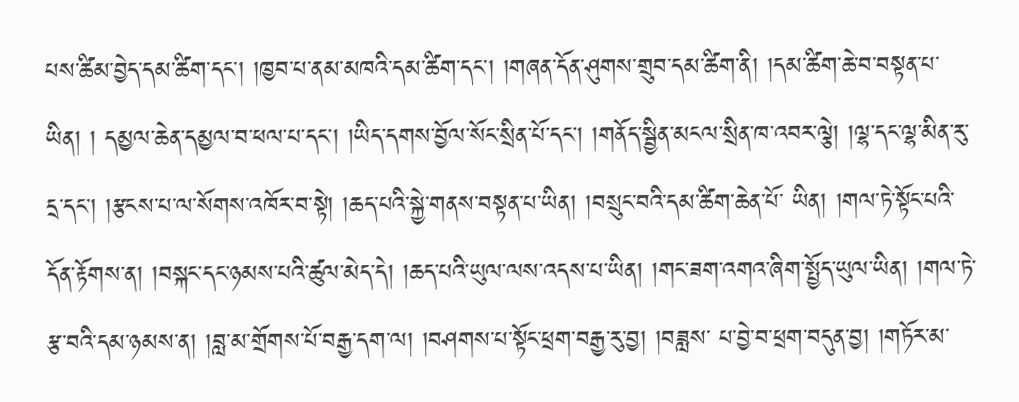པས་ཚིམ་བྱེད་དམ་ཚིག་དང་། །ཁྱབ་པ་ནམ་མཁའི་དམ་ཚིག་དང་། །གཞན་དོན་ཤུགས་གྲུབ་དམ་ཚིག་ནི། །དམ་ཚིག་ཆེ་བ་བསྟན་པ་ཡིན། ། དམྱལ་ཆེན་དམྱལ་བ་ཕལ་པ་དང་། །ཡིད་དགས་བྱོལ་སོང་སྲིན་པོ་དང་། །གནོད་སྦྱིན་མངལ་སྲིན་ཁ་འབར་ལྕེ། །ལྷ་དང་ལྷ་མིན་རུ་དྲ་དང་། །རྩངས་པ་ལ་སོགས་འཁོར་བ་སྟེ། །ཆད་པའི་སྐྱེ་གནས་བསྟན་པ་ཡིན། །བསྲུང་བའི་དམ་ཚིག་ཆེན་པོ་ ཡིན། །གལ་ཏེ་སྟོང་པའི་དོན་རྟོགས་ན། །བསྐང་དང་ཉམས་པའི་ཚུལ་མེད་དེ། །ཆད་པའི་ཡུལ་ལས་འདས་པ་ཡིན། །གང་ཟག་འགའ་ཞིག་སྤྱོད་ཡུལ་ཡིན། །གལ་ཏེ་རྩ་བའི་དམ་ཉམས་ན། །བླ་མ་གྲོགས་པོ་བརྒྱ་དག་ལ། །བཤགས་པ་སྟོང་ཕྲག་བརྒྱ་རུ་བྱ། །བཟླས་ པ་བྱེ་བ་ཕྲག་བདུན་བྱ། །གཏོར་མ་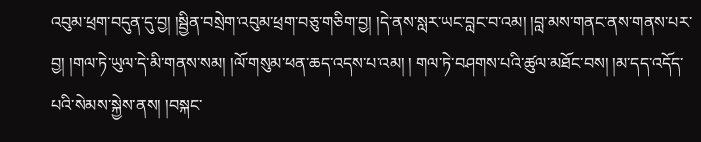འབུམ་ཕྲག་བདུན་དུ་བྱ། །སྦྱིན་བསྲེག་འབུམ་ཕྲག་བཅུ་གཅིག་བྱ། །དེ་ནས་སླར་ཡང་བླང་བ་འམ། །བླ་མས་གནང་ནས་གནས་པར་བྱ། །གལ་ཏེ་ཡུལ་དེ་མི་གནས་སམ། །ལོ་གསུམ་ཕན་ཆད་འདས་པ་འམ། ། གལ་ཏེ་བཤགས་པའི་ཚུལ་མཐོང་བས། །མ་དད་འདོད་པའི་སེམས་སྐྱེས་ནས། །བསྐང་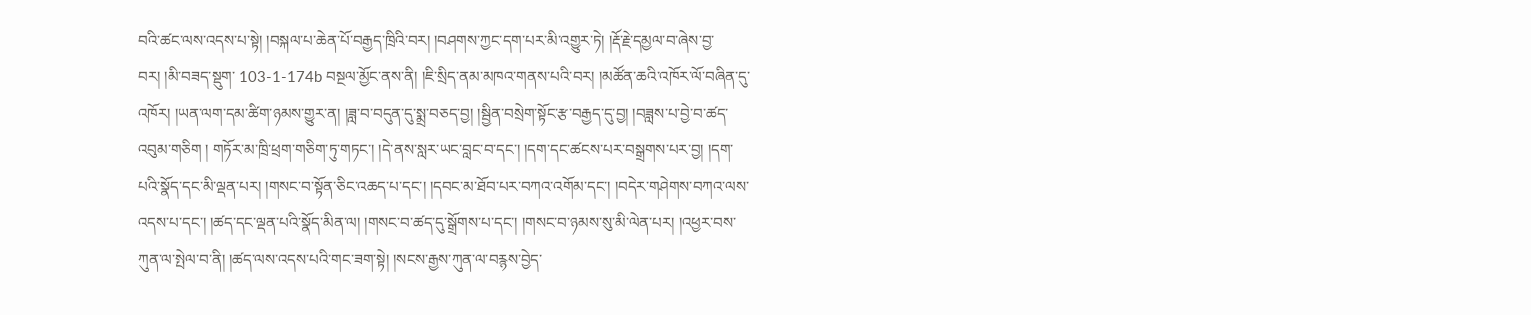བའི་ཚང་ལས་འདས་པ་སྟེ། །བསྐལ་པ་ཆེན་པོ་བརྒྱད་ཁྲིའི་བར། །བཤགས་ཀྱང་དག་པར་མི་འགྱུར་ཏེ། །རྡོ་རྗེ་དམྱལ་བ་ཞེས་བྱ་བར། །མི་བཟད་སྡུག་ 103-1-174b བསྔལ་མྱོང་ནས་ནི། །ཇི་སྲིད་ནམ་མཁའ་གནས་པའི་བར། །མཚོན་ཆའི་འཁོར་ལོ་བཞིན་དུ་འཁོར། །ཡན་ལག་དམ་ཚིག་ཉམས་གྱུར་ན། །ཟླ་བ་བདུན་དུ་སྨྲ་བཅད་བྱ། །སྦྱིན་བསྲེག་སྟོང་རྩ་བརྒྱད་དུ་བྱ། །བཟླས་པ་བྱེ་བ་ཚད་འབུམ་གཅིག ། གཏོར་མ་ཁྲི་ཕྲག་གཅིག་ཏུ་གཏང་། །དེ་ནས་སླར་ཡང་བླང་བ་དང་། །དག་དང་ཚངས་པར་བསྒྲགས་པར་བྱ། །དག་པའི་སྣོད་དང་མི་ལྡན་པར། །གསང་བ་སྟོན་ཅིང་འཆད་པ་དང་། །དབང་མ་ཐོབ་པར་བཀའ་འགོམ་དང་། །བདེར་གཤེགས་བཀའ་ལས་ འདས་པ་དང་། །ཚད་དང་ལྡན་པའི་སྣོད་མིན་ལ། །གསང་བ་ཚད་དུ་སྒྲོགས་པ་དང་། །གསང་བ་ཉམས་སུ་མི་ལེན་པར། །འཕྱར་བས་ཀུན་ལ་སྤེལ་བ་ནི། །ཚད་ལས་འདས་པའི་གང་ཟག་སྟེ། །སངས་རྒྱས་ཀུན་ལ་བརྙས་བྱེད་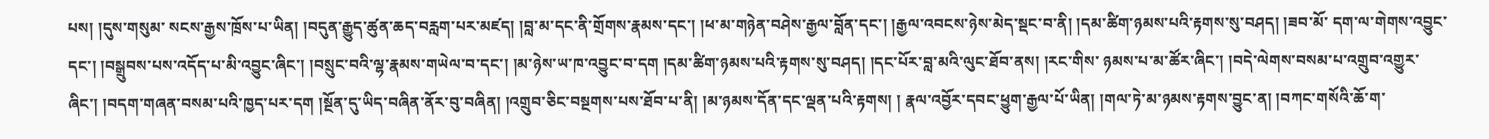པས། །དུས་གསུམ་ སངས་རྒྱས་ཁྲོས་པ་ཡིན། །བདུན་རྒྱུད་ཚུན་ཆད་བརླག་པར་མཛད། །བླ་མ་དང་ནི་གྲོགས་རྣམས་དང་། །ཕ་མ་གཉེན་བཤེས་རྒྱལ་བློན་དང་། །རྒྱལ་འབངས་ཉེས་མེད་སྡང་བ་ནི། །དམ་ཚིག་ཉམས་པའི་རྟགས་སུ་བཤད། །ཟབ་མོ་ དག་ལ་གེགས་འབྱུང་དང་། །བསྒྲུབས་པས་འདོད་པ་མི་འབྱུང་ཞིང་། །བསྲུང་བའི་ལྷ་རྣམས་གཡེལ་བ་དང་། །མ་ཉེས་ཡ་ཁ་འབྱུང་བ་དག །དམ་ཚིག་ཉམས་པའི་རྟགས་སུ་བཤད། །དང་པོར་བླ་མའི་ལུང་ཐོབ་ནས། །རང་གིས་ ཉམས་པ་མ་ཚོར་ཞིང་། །བདེ་ལེགས་བསམ་པ་འགྲུབ་འགྱུར་ཞིང་། །བདག་གཞན་བསམ་པའི་ཁྱད་པར་དག །སྔོན་དུ་ཡིད་བཞིན་ནོར་བུ་བཞིན། །འགྲུབ་ཅིང་བསྔགས་པས་ཐོབ་པ་ནི། །མ་ཉམས་དོན་དང་ལྡན་པའི་རྟགས། ། རྣལ་འབྱོར་དབང་ཕྱུག་རྒྱལ་པོ་ཡིན། །གལ་ཏེ་མ་ཉམས་རྟགས་བྱུང་ན། །བཀང་གསོའི་ཆོ་ག་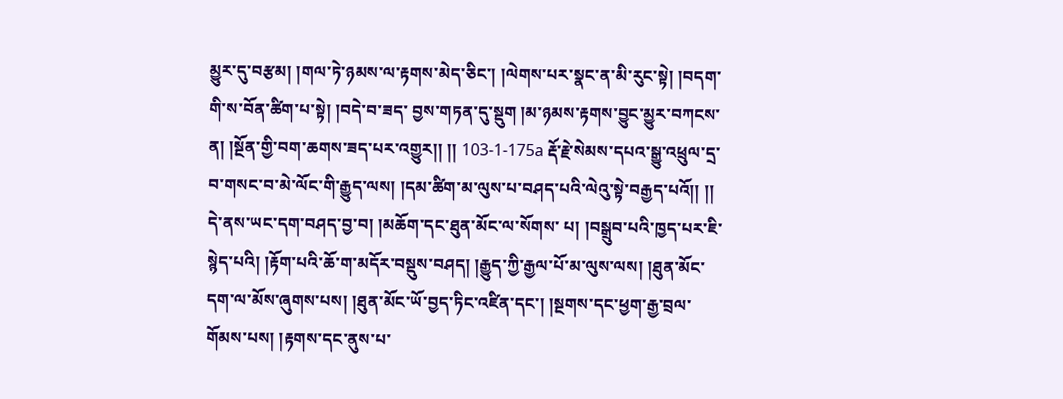མྱུར་དུ་བརྩམ། །གལ་ཏེ་ཉམས་ལ་རྟགས་མེད་ཅིང་། །ལེགས་པར་སྣང་ན་མི་རུང་སྟེ། །བདག་གི་ས་བོན་ཚིག་པ་སྟེ། །བདེ་བ་ཟད་ བྱས་གཏན་དུ་སྡུག །མ་ཉམས་རྟགས་བྱུང་མྱུར་བཀངས་ན། །སྔོན་གྱི་བག་ཆགས་ཟད་པར་འགྱུར།། །། 103-1-175a རྡོ་རྗེ་སེམས་དཔའ་སྒྱུ་འཕྲུལ་དྲ་བ་གསང་བ་མེ་ལོང་གི་རྒྱུད་ལས། །དམ་ཚིག་མ་ལུས་པ་བཤད་པའི་ལེའུ་སྟེ་བརྒྱད་པའོ།། །། དེ་ནས་ཡང་དག་བཤད་བྱ་བ། །མཆོག་དང་ཐུན་མོང་ལ་སོགས་ པ། །བསྒྲུབ་པའི་ཁྱད་པར་ཇི་སྙེད་པའི། །རྟོག་པའི་ཆོ་ག་མདོར་བསྡུས་བཤད། །རྒྱུད་ཀྱི་རྒྱལ་པོ་མ་ལུས་ལས། །ཐུན་མོང་དག་ལ་མོས་ཞུགས་པས། །ཐུན་མོང་ཡོ་བྱད་ཏིང་འཛིན་དང་། །སྔགས་དང་ཕྱག་རྒྱ་བྲལ་ གོམས་པས། །རྟགས་དང་ནུས་པ་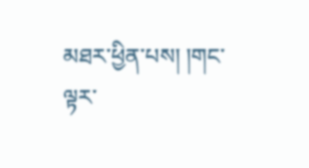མཐར་ཕྱིན་པས། །གང་ལྟར་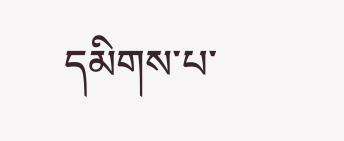དམིགས་པ་